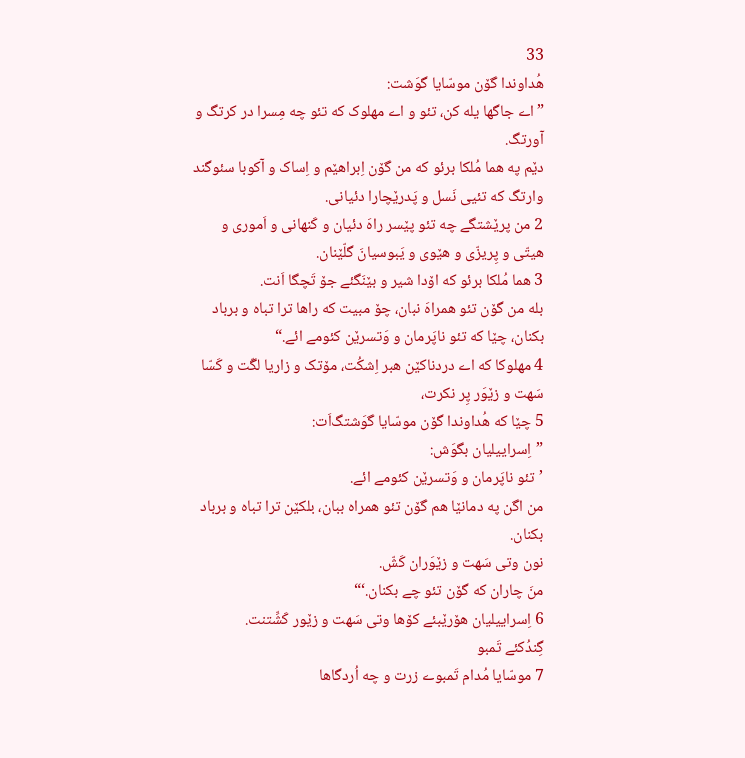33
هُداوندا گۆن موسّایا گوَشت:
”اے جاگها یله کن، تئو و اے مهلوک که تئو چه مِسرا در کرتگ و آورتگ.
دێم په هما مُلکا برئو که من گۆن اِبراهێم و اِساک و آکوبا سئوگند وارتگ که تئیی نَسل و پَدرێچارا دئیانی.
2 من پرێشتگے چه تئو پێسر راهَ دئیان و کَنهانی و اَموری و هیتّی و پِریزّی و هێوی و یَبوسیانَ گلّێنان.
3 هما مُلکا برئو که اۆدا شیر و بێنَگئے جۆ تَچگا اَنت.
بله من گۆن تئو همراهَ نبان، چۆ مبیت که راها ترا تباه و برباد بکنان، چێا که تئو ناپَرمان و وَتسرێن کئومے ائے.“
4 مهلوکا که اے دردناکێن هبر اِشکُت، مۆتک و زاریا لگّت و کَسّا سَهت و زێوَر پِر نکرت،
5 چێا که هُداوندا گۆن موسّایا گوَشتگ‌اَت:
”اِسراییلیان بگوَش:
’تئو ناپَرمان و وَتسرێن کئومے ائے.
من اگن په دمانێا هم گۆن تئو همراه ببان، بلکێن ترا تباه و برباد بکنان.
نون وتی سَهت و زێوَران کَشّ.
منَ چاران که گۆن تئو چے بکنان.‘“
6 اِسراییلیان هۆرێبئے کۆها وتی سَهت و زێور کَشِّتنت.
گِندُکئے تَمبو
7 موسّایا مُدام تَمبوے زرت و چه اُردگاها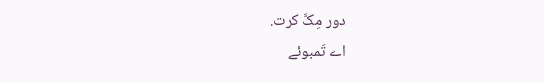دور مِکَّ کرت.
اے تَمبوئے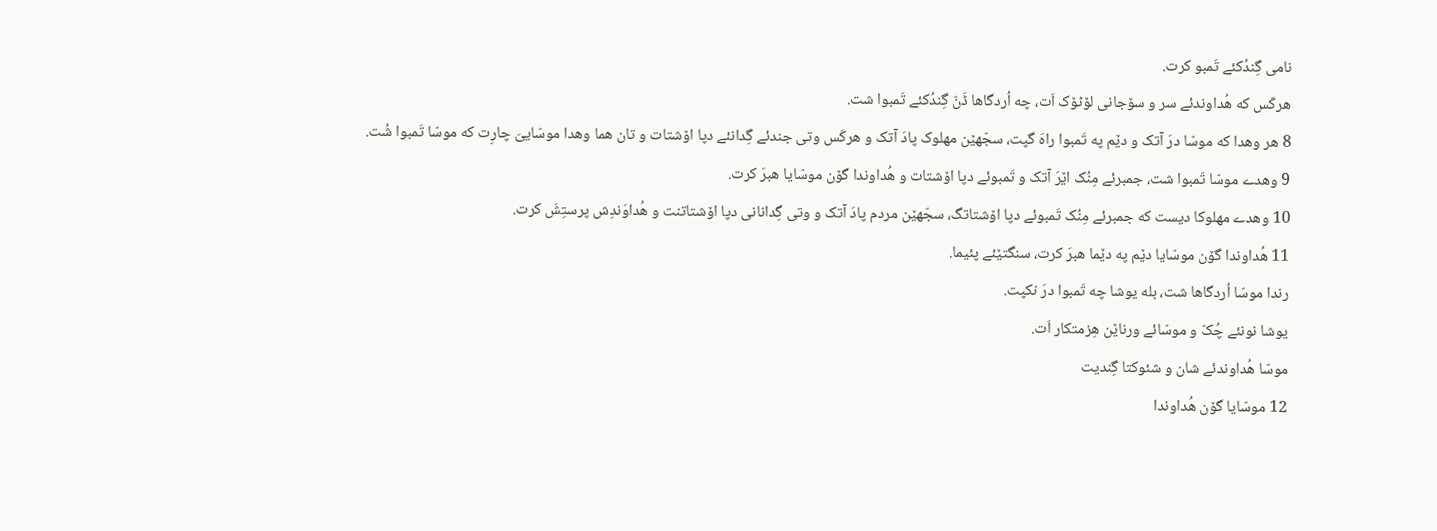نامی گِندُکئے تَمبو کرت.
هرکَس که هُداوندئے سر و سۆجانی لۆٹۆک اَت، چه اُردگاها ڈَنّ گِندُکئے تَمبوا شت.
8 هر وهدا که موسّا درَ آتک و دێم په تَمبوا راهَ گپت، سجّهێن مهلوک پادَ آتک و هرکَس وتی جندئے گِدانئے دپا اۆشتات و تان هما وهدا موسّاییَ چارِت که موسّا تَمبوا شُت.
9 وهدے موسّا تَمبوا شت، جمبرئے مِنُک اێرَ آتک و تَمبوئے دپا اۆشتات و هُداوندا گۆن موسّایا هبرَ کرت.
10 وهدے مهلوکا دیست که جمبرئے مِنُک تَمبوئے دپا اۆشتاتگ، سجّهێن مردم پادَ آتک و وتی گِدانانی دپا اۆشتاتنت و هُداوَندِش پرستِشَ کرت.
11 هُداوندا گۆن موسّایا دێم په دێما هبرَ کرت، سنگتێئے پئیما.
رندا موسّا اُردگاها شت، بله یوشا چه تَمبوا درَ نکپت.
یوشا نونئے چُکّ و موسّائے ورناێن هِزمتکار اَت.
موسّا هُداوندئے شان و شئوکتا گِندیت
12 موسّایا گۆن هُداوندا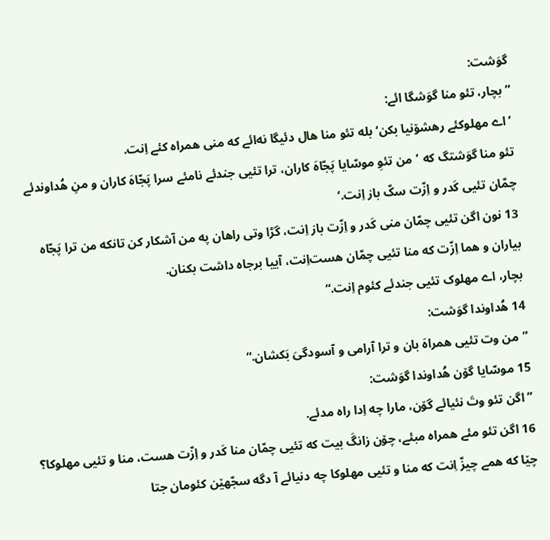گوَشت:
”بچار، تئو منا گوَشگا ائے:
’اے مهلوکئے رهشۆنیا بکن‘ بله تئو منا هال دئیگا نه‌ائے که منی همراه کئے اِنت.
تئو منا گوَشتگ که ’من تئوِ موسّایا پَجّاهَ کاران، ترا تئیی جندئے نامئے سرا پَجّاهَ کاران و منِ هُداوندئے چمّان تئیی کَدر و اِزّت سکّ باز اِنت.‘
13 نون اگن تئیی چمّان منی کَدر و اِزّت باز اِنت، گڑا وتی راهان په من آشکار کن تانکه من ترا پَجّاه بیاران و هما اِزّت که منا تئیی چمّان هست‌اِنت، آییا برجاه داشت بکنان.
بچار، اے مهلوک تئیی جندئے کئوم اِنت.“
14 هُداوندا گوَشت:
”من وت تئیی همراهَ بان و ترا آرامی و آسودگیَ بَکشان.“
15 موسّایا گۆن هُداوندا گوَشت:
”اگن تئو وتَ نئیائے گۆن، مارا چه اِدا راه مدئے.
16 اگن تئو مئے همراه مبئے، چۆن زانگَ بیت که تئیی چمّان منا کَدر و اِزّت هست، منا و تئیی مهلوکا؟
چێا که همے چیزّ اِنت که منا و تئیی مهلوکا چه دنیائے آ دگه سجّهێن کئومان جتا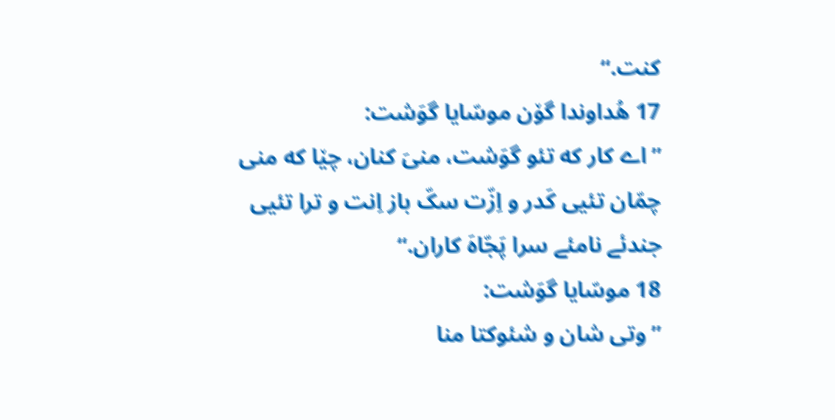کنت.“
17 هُداوندا گۆن موسّایا گوَشت:
”اے کار که تئو گوَشت، منیَ کنان، چێا که منی چمّان تئیی کَدر و اِزّت سکّ باز اِنت و ترا تئیی جندئے نامئے سرا پَجّاهَ کاران.“
18 موسّایا گوَشت:
”وتی شان و شئوکتا منا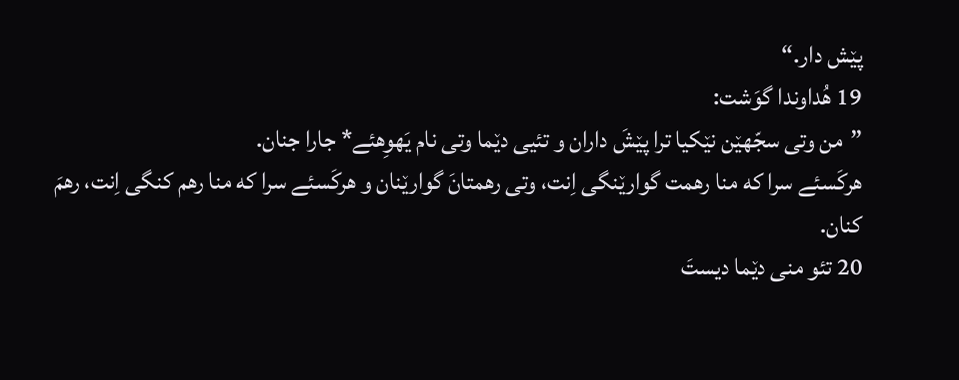پێش دار.“
19 هُداوندا گوَشت:
”من وتی سجّهێن نێکیا ترا پێشَ داران و تئیی دێما وتی نام یَهوِهئے* جارا جنان.
هرکَسئے سرا که منا رهمت گوارێنگی اِنت، وتی رهمتانَ گوارێنان و هرکَسئے سرا که منا رهم کنگی اِنت، رهمَ کنان.
20 تئو منی دێما دیستَ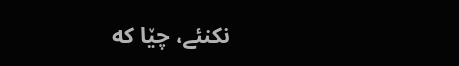نکنئے، چێا که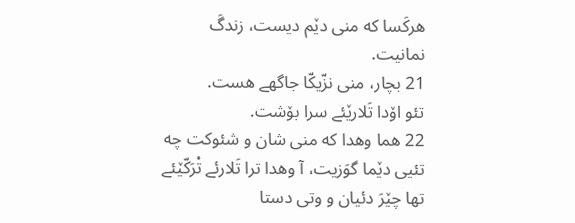هرکَسا که منی دێم دیست، زندگَ نمانیت.
21 بچار، منی نزّیکّا جاگهے هست.
تئو اۆدا تَلارێئے سرا بۆشت.
22 هما وهدا که منی شان و شئوکت چه تئیی دێما گوَزیت، آ وهدا ترا تَلارئے تْرَکّێئے تها چێرَ دئیان و وتی دستا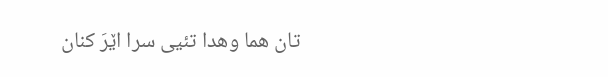تان هما وهدا تئیی سرا اێرَ کنان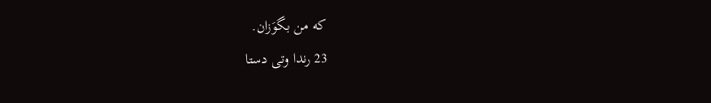که من بگوَزان.
23 رندا وتی دستا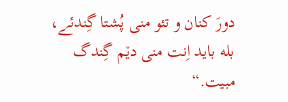دورَ کنان و تئو منی پُشتا گِندئے، بله باید اِنت منی دێم گِندگ مبیت.“